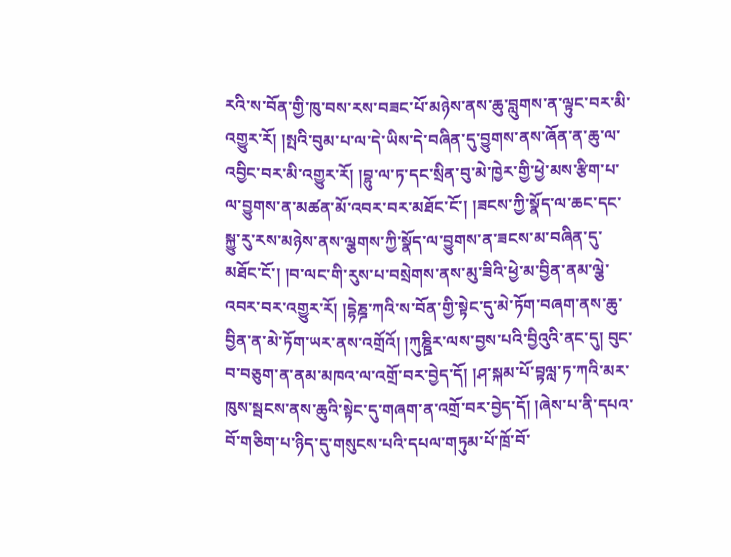རའི་ས་བོན་གྱི་ཁུ་བས་རས་བཟང་པོ་མཉེས་ནས་ཆུ་བླུགས་ན་ལྟུང་བར་མི་འགྱུར་རོ། །སྤའི་བུམ་པ་ལ་དེ་ཡིས་དེ་བཞིན་དུ་བྱུགས་ནས་ཞོན་ན་ཆུ་ལ་འབྱིང་བར་མི་འགྱུར་རོ། །བྷུ་ལ་ཏ་དང་སྲིན་བུ་མེ་ཁྱེར་གྱི་ཕྱེ་མས་རྩིག་པ་ལ་བྱུགས་ན་མཚན་མོ་འབར་བར་མཐོང་ངོ་། །ཟངས་ཀྱི་སྣོད་ལ་ཆང་དང་སྐྱུ་རུ་རས་མཉེས་ནས་ལྕགས་ཀྱི་སྣོད་ལ་བྱུགས་ན་ཟངས་མ་བཞིན་དུ་མཐོང་ངོ་། །བ་ལང་གི་རུས་པ་བསྲེགས་ནས་མུ་ཟིའི་ཕྱེ་མ་བྱིན་ནམ་ལྕེ་འབར་བར་འགྱུར་རོ། །དྷེཎྜ་ཀའི་ས་བོན་གྱི་སྟེང་དུ་མེ་ཏོག་བཞག་ནས་ཆུ་བྱིན་ན་མེ་ཏོག་ཡར་ནས་འགྲོའོ། །ཀུཎྛིར་ལས་བྱས་པའི་བྱིའུའི་ནང་དུ། བུང་བ་བཅུག་ན་ནམ་མཁའ་ལ་འགྲོ་བར་བྱེད་དོ། །ཤ་སྐམ་པོ་བྟལླ་ཏ་ཀའི་མར་ཁུས་སྦངས་ནས་ཆུའི་སྟེང་དུ་གཞག་ན་འགྲོ་བར་བྱེད་དོ། །ཞེས་པ་ནི་དཔའ་བོ་གཅིག་པ་ཉིད་དུ་གསུངས་པའི་དཔལ་གཏུམ་པོ་ཁྲོ་བོ་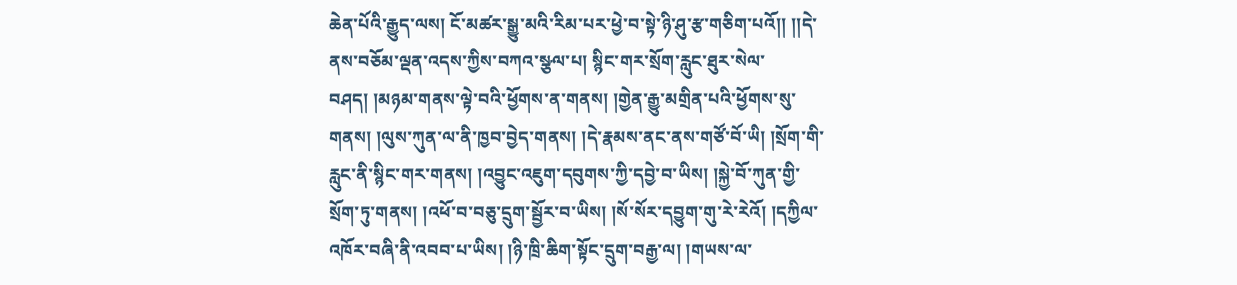ཆེན་པོའི་རྒྱུད་ལས། ངོ་མཚར་སྒྱུ་མའི་རིམ་པར་ཕྱེ་བ་སྟེ་ཉི་ཤུ་རྩ་གཅིག་པའོ།། །།དེ་ནས་བཅོམ་ལྡན་འདས་ཀྱིས་བཀའ་སྩལ་པ། སྙིང་གར་སྲོག་རླུང་ཐུར་སེལ་བཤད། །མཉམ་གནས་ལྟེ་བའི་ཕྱོགས་ན་གནས། །གྱེན་རྒྱུ་མགྲིན་པའི་ཕྱོགས་སུ་གནས། །ལུས་ཀུན་ལ་ནི་ཁྱབ་བྱེད་གནས། །དེ་རྣམས་ནང་ནས་གཙོ་བོ་ཡི། །སྲོག་གི་རླུང་ནི་སྙིང་གར་གནས། །འབྱུང་འཇུག་དབུགས་ཀྱི་དབྱེ་བ་ཡིས། །སྐྱེ་བོ་ཀུན་གྱི་སྲོག་ཏུ་གནས། །འཕོ་བ་བཅུ་དྲུག་སྦྱོར་བ་ཡིས། །སོ་སོར་དབྱུག་གུ་རེ་རེའོ། །དཀྱིལ་འཁོར་བཞི་ནི་འབབ་པ་ཡིས། །ཉི་ཁྲི་ཆིག་སྟོང་དྲུག་བརྒྱ་ལ། །གཡས་ལ་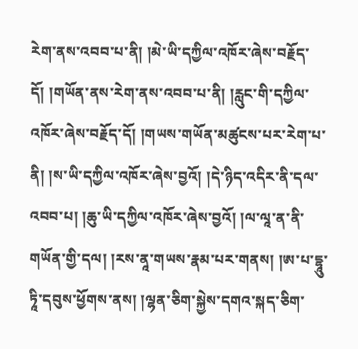རེག་ནས་འབབ་པ་ནི། །མེ་ཡི་དཀྱིལ་འཁོར་ཞེས་བརྗོད་དོ། །གཡོན་ནས་རེག་ནས་འབབ་པ་ནི། །རླུང་གི་དཀྱིལ་འཁོར་ཞེས་བརྗོད་དོ། །གཡས་གཡོན་མཚུངས་པར་རེག་པ་ནི། །ས་ཡི་དཀྱིལ་འཁོར་ཞེས་བྱའོ། །དེ་ཉིད་འདིར་ནི་དལ་འབབ་པ། །ཆུ་ཡི་དཀྱིལ་འཁོར་ཞེས་བྱའོ། །ལ་ལཱ་ན་ནི་གཡོན་གྱི་དལ། །རས་ནཱ་གཡས་རྣམ་པར་གནས། །ཨ་པ་དྷཱུ་ཏཱི་དབུས་ཕྱོགས་ནས། །ལྷན་ཅིག་སྐྱེས་དགའ་སྐད་ཅིག་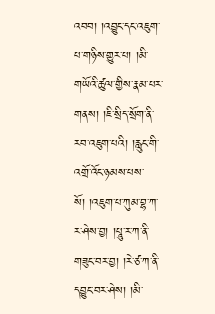འབབ། །འབྱུང་དང་འཇུག་པ་གཉིས་གྱུར་པ། །མི་གཡོའི་ཚུལ་གྱིས་རྣམ་པར་གནས། །ཇི་སྲིད་སྲོག་ནི་རབ་འཇུག་པའི། །རླུང་གི་འགྲོ་འོང་ཉམས་པས་སོ། །འཇུག་པ་ཀུམ་བྷ་ཀ་ར་ཤེས་བྱ། །པཱུ་ར་ཀ་ནི་གཟུང་བར་བྱ། །རེ་ཙ་ཀ་ནི་དབྱུང་བར་ཤེས། །མི་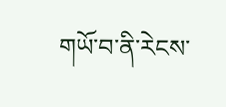གཡོ་བ་ནི་རེངས་